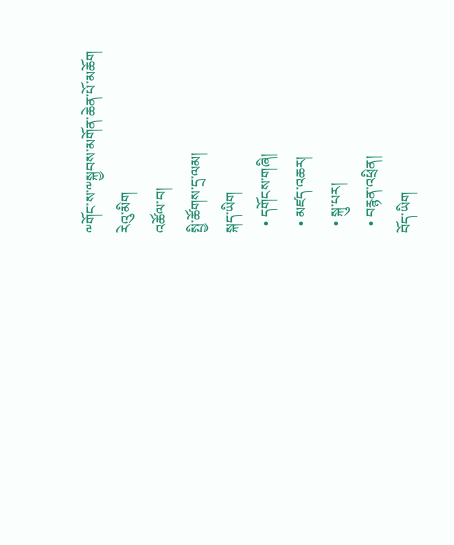༸གོང་ས་༸སྐྱབས་མགོན་ཆེན་པོ་མཆོག
རེའུ་མིག
འཚོལ་བ།
སྤྱི་ཚོགས་དྲ་ལམ།
སྐད་ཡིག
  • དགོངས་གཞི།
  • མཛད་འཆར།
  • སྐུ་པར།
  • བརྙན་འཕྲིན།
བོད་ཡིག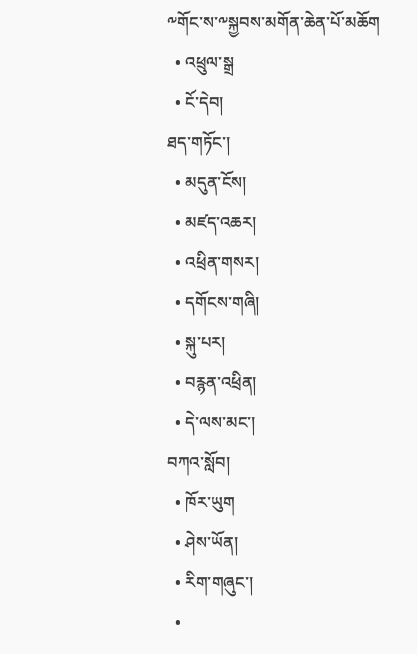༸གོང་ས་༸སྐྱབས་མགོན་ཆེན་པོ་མཆོག
  • འཕྲུལ་སྒྲ
  • ངོ་དེབ།
ཐད་གཏོང་།
  • མདུན་ངོས།
  • མཛད་འཆར།
  • འཕྲིན་གསར།
  • དགོངས་གཞི།
  • སྐུ་པར།
  • བརྙན་འཕྲིན།
  • དེ་ལས་མང་།
བཀའ་སློབ།
  • ཁོར་ཡུག
  • ཤེས་ཡོན།
  • རིག་གཞུང་།
  •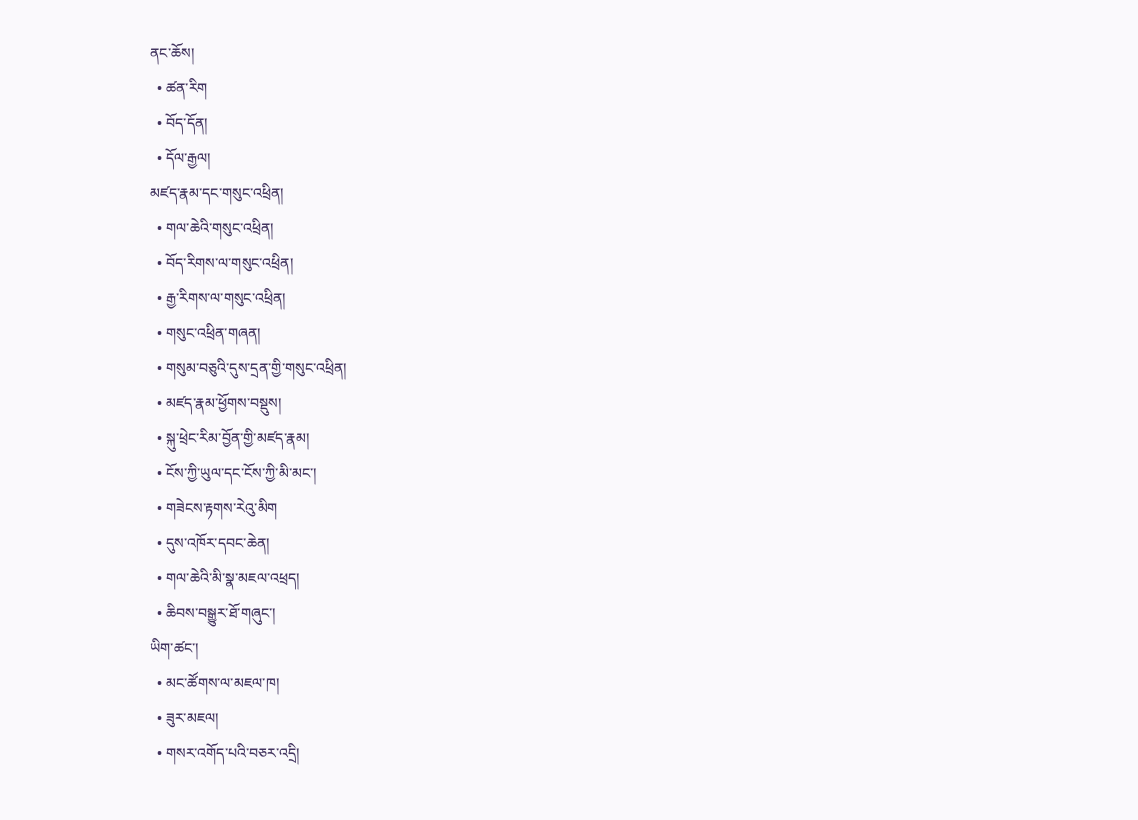ནང་ཆོས།
  • ཚན་རིག
  • བོད་དོན།
  • དོལ་རྒྱལ།
མཛད་རྣམ་དང་གསུང་འཕྲིན།
  • གལ་ཆེའི་གསུང་འཕྲིན།
  • བོད་རིགས་ལ་གསུང་འཕྲིན།
  • རྒྱ་རིགས་ལ་གསུང་འཕྲིན།
  • གསུང་འཕྲིན་གཞན།
  • གསུམ་བཅུའི་དུས་དྲན་གྱི་གསུང་འཕྲིན།
  • མཛད་རྣམ་ཕྱོགས་བསྡུས།
  • སྐུ་ཕྲེང་རིམ་བྱོན་གྱི་མཛད་རྣམ།
  • ངོས་ཀྱི་ཡུལ་དང་ངོས་ཀྱི་མི་མང་།
  • གཟེངས་རྟགས་རེའུ་མིག
  • དུས་འཁོར་དབང་ཆེན།
  • གལ་ཆེའི་མི་སྣ་མཇལ་འཕྲད།
  • ཆིབས་བསྒྱུར་ཐོ་གཞུང་།
ཡིག་ཚང་།
  • མང་ཚོགས་ལ་མཇལ་ཁ།
  • ཟུར་མཇལ།
  • གསར་འགོད་པའི་བཅར་འདྲི།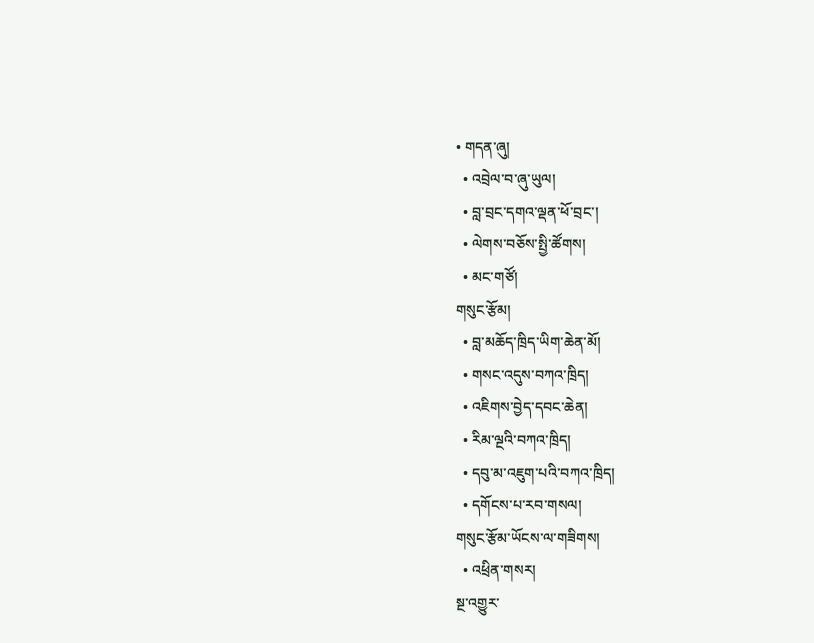• གདན་ཞུ།
  • འབྲེལ་བ་ཞུ་ཡུལ།
  • བླ་བྲང་དགའ་ལྡན་ཕོ་བྲང་།
  • ལེགས་བཅོས་སྤྱི་ཚོགས།
  • མང་གཙོ།
གསུང་རྩོམ།
  • བླ་མཆོད་ཁྲིད་ཡིག་ཆེན་མོ།
  • གསང་འདུས་བཀའ་ཁྲིད།
  • འཇིགས་བྱེད་དབང་ཆེན།
  • རིམ་ལྔའི་བཀའ་ཁྲིད།
  • དབུ་མ་འཇུག་པའི་བཀའ་ཁྲིད།
  • དགོངས་པ་རབ་གསལ།
གསུང་རྩོམ་ཡོངས་ལ་གཟིགས།
  • འཕྲིན་གསར།
སྔ་འགྱུར་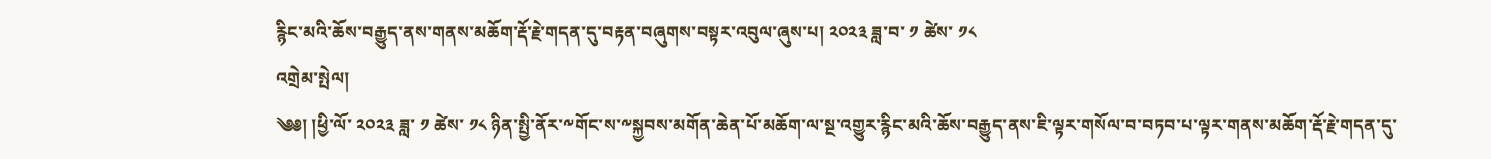རྙིང་མའི་ཆོས་བརྒྱུད་ནས་གནས་མཆོག་རྡོ་རྗེ་གདན་དུ་བརྟན་བཞུགས་བསྟར་འབུལ་ཞུས་པ། ༢༠༢༣ ཟླ་བ་ ༡ ཚེས་ ༡༨
འགྲེམ་སྤེལ།
༄༅། །ཕྱི་ལོ་ ༢༠༢༣ ཟླ་ ༡ ཚེས་ ༡༨ ཉིན་སྤྱི་ནོར་༸གོང་ས་༸སྐྱབས་མགོན་ཆེན་པོ་མཆོག་ལ་སྔ་འགྱུར་རྙིང་མའི་ཆོས་བརྒྱུད་ནས་ཇི་ལྟར་གསོལ་བ་བཏབ་པ་ལྟར་གནས་མཆོག་རྡོ་རྗེ་གདན་དུ་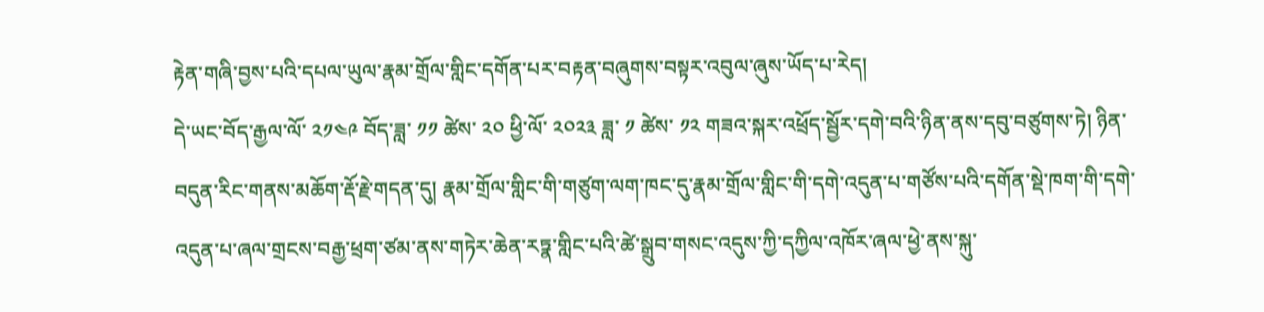རྟེན་གཞི་བྱས་པའི་དཔལ་ཡུལ་རྣམ་གྲོལ་གླིང་དགོན་པར་བརྟན་བཞུགས་བསྟར་འབུལ་ཞུས་ཡོད་པ་རེད།
དེ་ཡང་བོད་རྒྱལ་ལོ་ ༢༡༤༩ བོད་ཟླ་ ༡༡ ཚེས་ ༢༠ ཕྱི་ལོ་ ༢༠༢༣ ཟླ་ ༡ ཚེས་ ༡༢ གཟའ་སྐར་འཕྲོད་སྦྱོར་དགེ་བའི་ཉིན་ནས་དབུ་བཙུགས་ཏེ། ཉིན་བདུན་རིང་གནས་མཆོག་རྡོ་རྗེ་གདན་དུ། རྣམ་གྲོལ་གླིང་གི་གཙུག་ལག་ཁང་དུ་རྣམ་གྲོལ་གླིང་གི་དགེ་འདུན་པ་གཙོས་པའི་དགོན་སྡེ་ཁག་གི་དགེ་འདུན་པ་ཞལ་གྲངས་བརྒྱ་ཕྲག་ཙམ་ནས་གཏེར་ཆེན་རཏྣ་གླིང་པའི་ཚེ་སྒྲུབ་གསང་འདུས་ཀྱི་དཀྱིལ་འཁོར་ཞལ་ཕྱེ་ནས་སྐུ་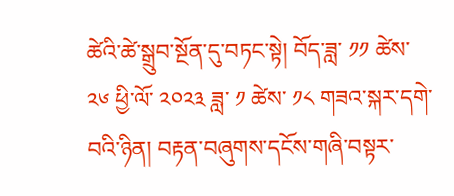ཚེའི་ཚེ་སྒྲུབ་སྔོན་དུ་བཏང་སྟེ། བོད་ཟླ་ ༡༡ ཚེས་ ༢༦ ཕྱི་ལོ་ ༢༠༢༣ ཟླ་ ༡ ཚེས་ ༡༨ གཟའ་སྐར་དགེ་བའི་ཉིན། བརྟན་བཞུགས་དངོས་གཞི་བསྟར་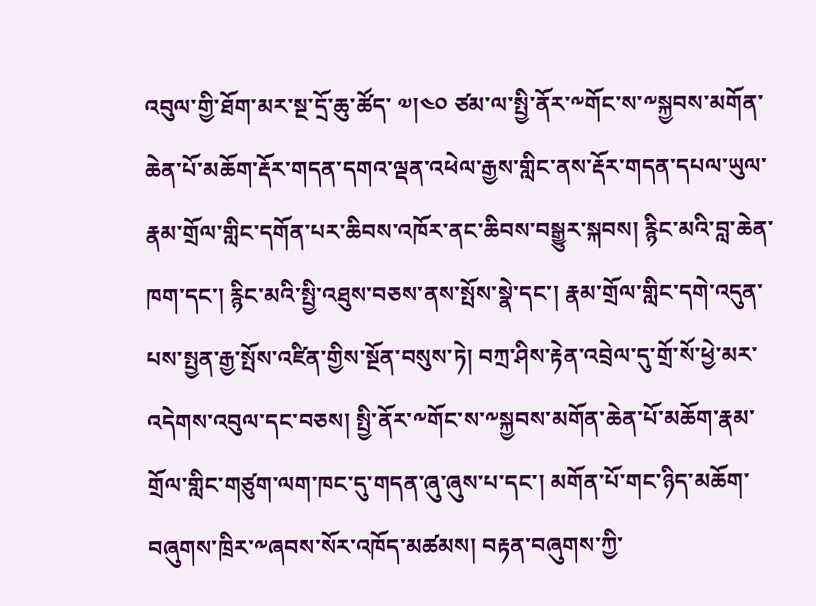འབུལ་གྱི་ཐོག་མར་སྔ་དྲོ་ཆུ་ཚོད་ ༧།༤༠ ཙམ་ལ་སྤྱི་ནོར་༸གོང་ས་༸སྐྱབས་མགོན་ཆེན་པོ་མཆོག་རྡོར་གདན་དགའ་ལྡན་འཕེལ་རྒྱས་གླིང་ནས་རྡོར་གདན་དཔལ་ཡུལ་རྣམ་གྲོལ་གླིང་དགོན་པར་ཆིབས་འཁོར་ནང་ཆིབས་བསྒྱུར་སྐབས། རྙིང་མའི་བླ་ཆེན་ཁག་དང་། རྙིང་མའི་སྤྱི་འཐུས་བཅས་ནས་སྤོས་སྣེ་དང་། རྣམ་གྲོལ་གླིང་དགེ་འདུན་པས་སྤྱན་རྒྱ་སྤོས་འཛིན་གྱིས་སྔོན་བསུས་ཏེ། བཀྲ་ཤིས་རྟེན་འབྲེལ་དུ་གྲོ་སོ་ཕྱེ་མར་འདེགས་འབུལ་དང་བཅས། སྤྱི་ནོར་༸གོང་ས་༸སྐྱབས་མགོན་ཆེན་པོ་མཆོག་རྣམ་གྲོལ་གླིང་གཙུག་ལག་ཁང་དུ་གདན་ཞུ་ཞུས་པ་དང་། མགོན་པོ་གང་ཉིད་མཆོག་བཞུགས་ཁྲིར་༸ཞབས་སོར་འཁོད་མཚམས། བརྟན་བཞུགས་ཀྱི་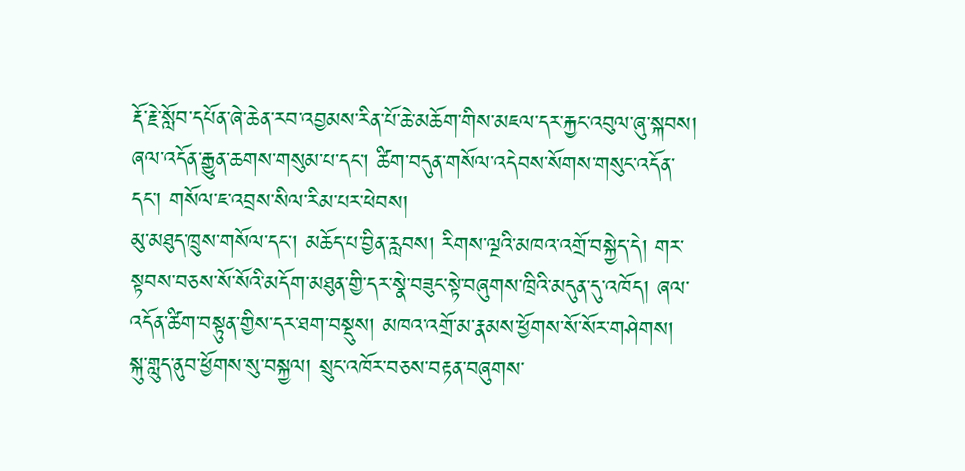རྡོ་རྗེ་སློབ་དཔོན་ཞེ་ཆེན་རབ་འབྱམས་རིན་པོ་ཆེ་མཆོག་གིས་མཇལ་དར་རྐྱང་འབུལ་ཞུ་སྐབས། ཞལ་འདོན་རྒྱུན་ཆགས་གསུམ་པ་དང་། ཚིག་བདུན་གསོལ་འདེབས་སོགས་གསུང་འདོན་དང་། གསོལ་ཇ་འབྲས་སིལ་རིམ་པར་ཕེབས།
མུ་མཐུད་ཁྲུས་གསོལ་དང་། མཆོད་པ་བྱིན་རླབས། རིགས་ལྔའི་མཁའ་འགྲོ་བསྐྱེད་དེ། གར་སྟབས་བཅས་སོ་སོའི་མདོག་མཐུན་གྱི་དར་སྣེ་བཟུང་སྟེ་བཞུགས་ཁྲིའི་མདུན་དུ་འཁོད། ཞལ་འདོན་ཚིག་བསྟུན་གྱིས་དར་ཐག་བསྡུས། མཁའ་འགྲོ་མ་རྣམས་ཕྱོགས་སོ་སོར་གཤེགས། སྐུ་གླུད་ནུབ་ཕྱོགས་སུ་བསྐྱལ། སྲུང་འཁོར་བཅས་བརྟན་བཞུགས་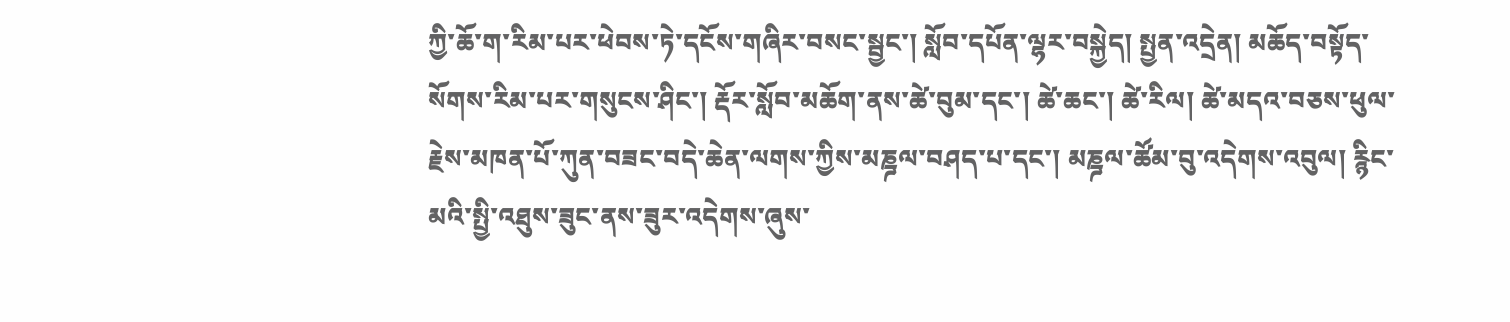ཀྱི་ཆོ་ག་རིམ་པར་ཕེབས་ཏེ་དངོས་གཞིར་བསང་སྦྱང་། སློབ་དཔོན་ལྷར་བསྐྱེད། སྤྱན་འདྲེན། མཆོད་བསྟོད་སོགས་རིམ་པར་གསུངས་ཤིང་། རྡོར་སློབ་མཆོག་ནས་ཚེ་བུམ་དང་། ཚེ་ཆང་། ཚེ་རིལ། ཚེ་མདའ་བཅས་ཕུལ་རྗེས་མཁན་པོ་ཀུན་བཟང་བདེ་ཆེན་ལགས་ཀྱིས་མཎྜལ་བཤད་པ་དང་། མཎྜལ་ཚོམ་བུ་འདེགས་འབུལ། རྙིང་མའི་སྤྱི་འཐུས་ཟུང་ནས་ཟུར་འདེགས་ཞུས་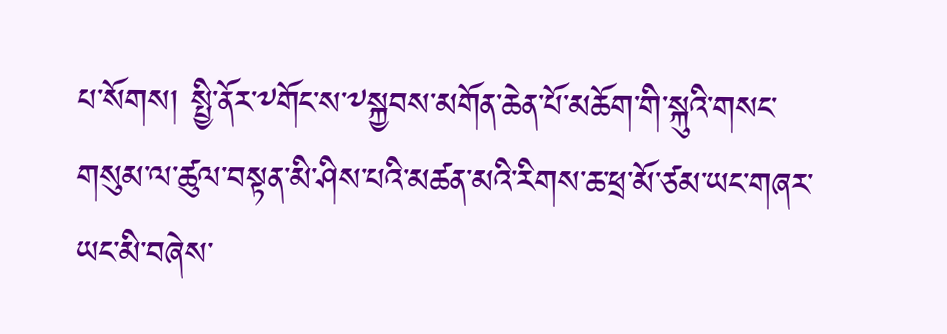པ་སོགས། སྤྱི་ནོར་༸གོང་ས་༸སྐྱབས་མགོན་ཆེན་པོ་མཆོག་གི་སྐུའི་གསང་གསུམ་ལ་ཚུལ་བསྟན་མི་ཤིས་པའི་མཚན་མའི་རིགས་ཆ་ཕྲ་མོ་ཙམ་ཡང་གཞར་ཡང་མི་བཞེས་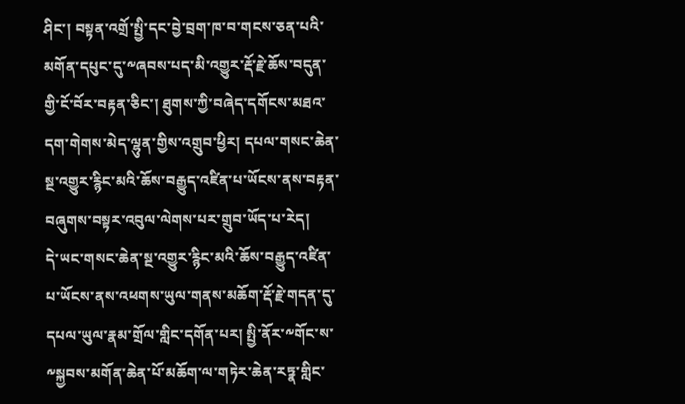ཤིང་། བསྟན་འགྲོ་སྤྱི་དང་བྱེ་བྲག་ཁ་བ་གངས་ཅན་པའི་མགོན་དཔུང་དུ་༸ཞབས་པད་མི་འགྱུར་རྡོ་རྗེ་ཆོས་བདུན་གྱི་ངོ་བོར་བརྟན་ཅིང་། ཐུགས་ཀྱི་བཞེད་དགོངས་མཐའ་དག་གེགས་མེད་ལྷུན་གྱིས་འགྲུབ་ཕྱིར། དཔལ་གསང་ཆེན་སྔ་འགྱུར་རྙིང་མའི་ཆོས་བརྒྱུད་འཛིན་པ་ཡོངས་ནས་བརྟན་བཞུགས་བསྟར་འབུལ་ལེགས་པར་གྲུབ་ཡོད་པ་རེད།
དེ་ཡང་གསང་ཆེན་སྔ་འགྱུར་རྙིང་མའི་ཆོས་བརྒྱུད་འཛིན་པ་ཡོངས་ནས་འཕགས་ཡུལ་གནས་མཆོག་རྡོ་རྗེ་གདན་དུ་དཔལ་ཡུལ་རྣམ་གྲོལ་གླིང་དགོན་པར། སྤྱི་ནོར་༸གོང་ས་༸སྐྱབས་མགོན་ཆེན་པོ་མཆོག་ལ་གཏེར་ཆེན་རཏྣ་གླིང་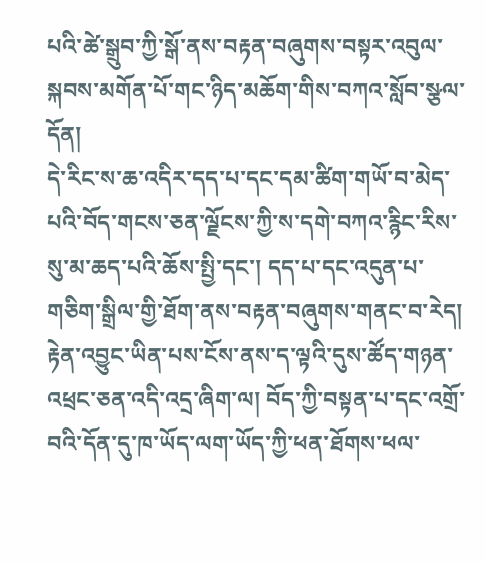པའི་ཚེ་སྒྲུབ་ཀྱི་སྒོ་ནས་བརྟན་བཞུགས་བསྟར་འབུལ་སྐབས་མགོན་པོ་གང་ཉིད་མཆོག་གིས་བཀའ་སློབ་སྩལ་དོན།
དེ་རིང་ས་ཆ་འདིར་དད་པ་དང་དམ་ཚིག་གཡོ་བ་མེད་པའི་བོད་གངས་ཅན་ལྗོངས་ཀྱི་ས་དགེ་བཀའ་རྙིང་རིས་སུ་མ་ཆད་པའི་ཆོས་སྤྱི་དང་། དད་པ་དང་འདུན་པ་གཅིག་སྒྲིལ་གྱི་ཐོག་ནས་བརྟན་བཞུགས་གནང་བ་རེད། རྟེན་འབྱུང་ཡིན་པས་ངོས་ནས་ད་ལྟའི་དུས་ཚོད་གཉན་འཕྲང་ཅན་འདི་འདྲ་ཞིག་ལ། བོད་ཀྱི་བསྟན་པ་དང་འགྲོ་བའི་དོན་དུ་ཁ་ཡོད་ལག་ཡོད་ཀྱི་ཕན་ཐོགས་ཕལ་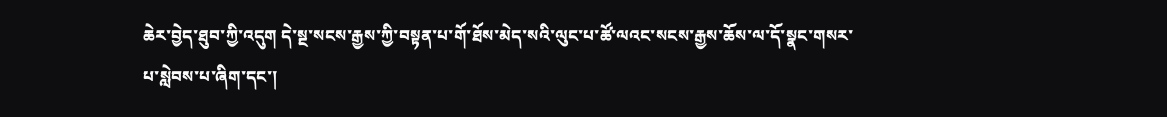ཆེར་བྱེད་ཐུབ་ཀྱི་འདུག དེ་སྔ་སངས་རྒྱས་ཀྱི་བསྟན་པ་གོ་ཐོས་མེད་སའི་ལུང་པ་ཚོ་ལའང་སངས་རྒྱས་ཆོས་ལ་དོ་སྣང་གསར་པ་སླེབས་པ་ཞིག་དང་།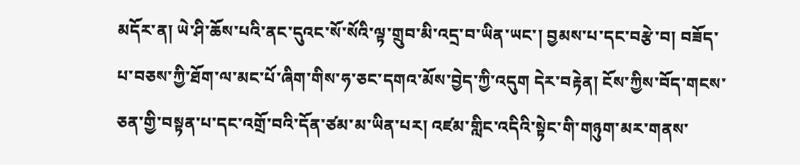མདོར་ན། ཡེ་ཤི་ཆོས་པའི་ནང་དུའང་སོ་སོའི་ལྟ་གྲུབ་མི་འདྲ་བ་ཡིན་ཡང་། བྱམས་པ་དང་བརྩེ་བ། བཟོད་པ་བཅས་ཀྱི་ཐོག་ལ་མང་པོ་ཞིག་གིས་ཧ་ཅང་དགའ་མོས་བྱེད་ཀྱི་འདུག དེར་བརྟེན། ངོས་ཀྱིས་བོད་གངས་ཅན་གྱི་བསྟན་པ་དང་འགྲོ་བའི་དོན་ཙམ་མ་ཡིན་པར། འཛམ་གླིང་འདིའི་སྟེང་གི་གཉུག་མར་གནས་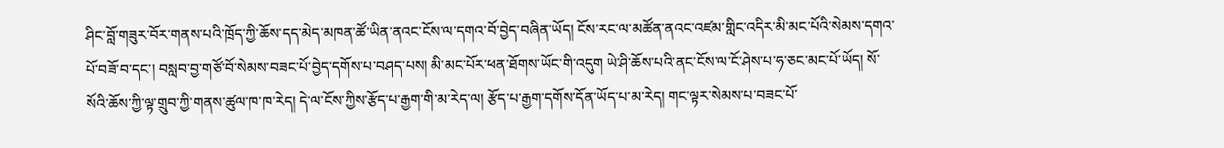ཤིང་བློ་གཟུར་བོར་གནས་པའི་ཁྲོད་ཀྱི་ཆོས་དད་མེད་མཁན་ཚོ་ཡིན་ནའང་ངོས་ལ་དགའ་བོ་བྱེད་བཞིན་ཡོད། ངོས་རང་ལ་མཚོན་ནའང་འཛམ་གླིང་འདིར་མི་མང་པོའི་སེམས་དགའ་པོ་བཟོ་བ་དང་། བསླབ་བྱ་གཙོ་བོ་སེམས་བཟང་པོ་བྱེད་དགོས་པ་བཤད་པས། མི་མང་པོར་ཕན་ཐོགས་ཡོང་གི་འདུག ཡེ་ཤི་ཆོས་པའི་ནང་ངོས་ལ་ངོ་ཤེས་པ་ཧ་ཅང་མང་པོ་ཡོད། སོ་སོའི་ཆོས་ཀྱི་ལྟ་གྲུབ་ཀྱི་གནས་ཚུལ་ཁ་ཁ་རེད། དེ་ལ་ངོས་ཀྱིས་རྩོད་པ་རྒྱག་གི་མ་རེད་ལ། རྩོད་པ་རྒྱག་དགོས་དོན་ཡོད་པ་མ་རེད། གང་ལྟར་སེམས་པ་བཟང་པོ་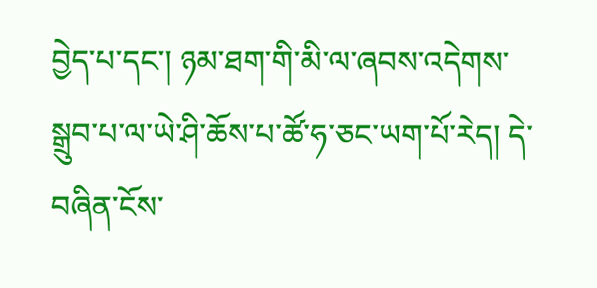བྱེད་པ་དང་། ཉམ་ཐག་གི་མི་ལ་ཞབས་འདེགས་སྒྲུབ་པ་ལ་ཡེ་ཤི་ཆོས་པ་ཚོ་ཧ་ཅང་ཡག་པོ་རེད། དེ་བཞིན་ངོས་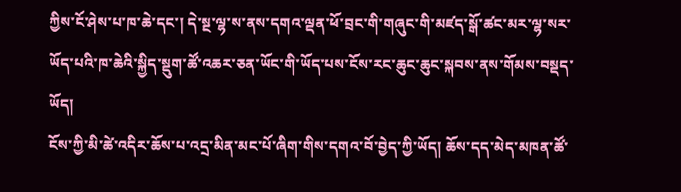ཀྱིས་ངོ་ཤེས་པ་ཁ་ཆེ་དང་། དེ་སྔ་ལྷ་ས་ནས་དགའ་ལྡན་ཕོ་བྲང་གི་གཞུང་གི་མཛད་སྒོ་ཚང་མར་ལྷ་སར་ཡོད་པའི་ཁ་ཆེའི་སྐྱིད་སྡུག་ཚོ་འཆར་ཅན་ཡོང་གི་ཡོད་པས་ངོས་རང་ཆུང་ཆུང་སྐབས་ནས་གོམས་བསྡད་ཡོད།
ངོས་ཀྱི་མི་ཚེ་འདིར་ཆོས་པ་འདྲ་མིན་མང་པོ་ཞིག་གིས་དགའ་བོ་བྱེད་ཀྱི་ཡོད། ཆོས་དད་མེད་མཁན་ཚོ་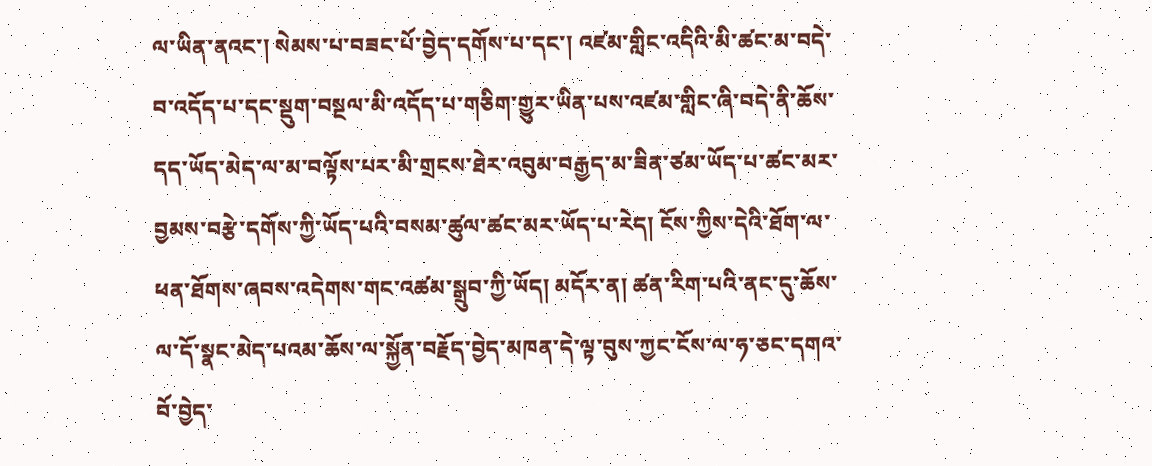ལ་ཡིན་ནའང་། སེམས་པ་བཟང་པོ་བྱེད་དགོས་པ་དང་། འཛམ་གླིང་འདིའི་མི་ཚང་མ་བདེ་བ་འདོད་པ་དང་སྡུག་བསྔལ་མི་འདོད་པ་གཅིག་གྱུར་ཡིན་པས་འཛམ་གླིང་ཞི་བདེ་ནི་ཆོས་དད་ཡོད་མེད་ལ་མ་བལྟོས་པར་མི་གྲངས་ཐེར་འབུམ་བརྒྱད་མ་ཟིན་ཙམ་ཡོད་པ་ཚང་མར་བྱམས་བརྩེ་དགོས་ཀྱི་ཡོད་པའི་བསམ་ཚུལ་ཚང་མར་ཡོད་པ་རེད། ངོས་ཀྱིས་དེའི་ཐོག་ལ་ཕན་ཐོགས་ཞབས་འདེགས་གང་འཚམ་སྒྲུབ་ཀྱི་ཡོད། མདོར་ན། ཚན་རིག་པའི་ནང་དུ་ཆོས་ལ་དོ་སྣང་མེད་པའམ་ཆོས་ལ་སྐྱོན་བརྗོད་བྱེད་མཁན་དེ་ལྟ་བུས་ཀྱང་ངོས་ལ་ཧ་ཅང་དགའ་བོ་བྱེད་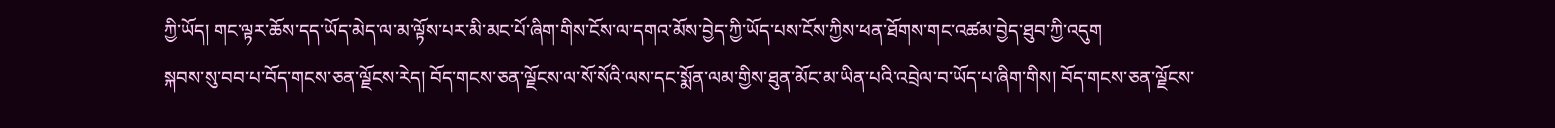ཀྱི་ཡོད། གང་ལྟར་ཆོས་དད་ཡོད་མེད་ལ་མ་ལྟོས་པར་མི་མང་པོ་ཞིག་གིས་ངོས་ལ་དགའ་མོས་བྱེད་ཀྱི་ཡོད་པས་ངོས་ཀྱིས་ཕན་ཐོགས་གང་འཚམ་བྱེད་ཐུབ་ཀྱི་འདུག
སྐབས་སུ་བབ་པ་བོད་གངས་ཅན་ལྗོངས་རེད། བོད་གངས་ཅན་ལྗོངས་ལ་སོ་སོའི་ལས་དང་སྨོན་ལམ་གྱིས་ཐུན་མོང་མ་ཡིན་པའི་འབྲེལ་བ་ཡོད་པ་ཞིག་གིས། བོད་གངས་ཅན་ལྗོངས་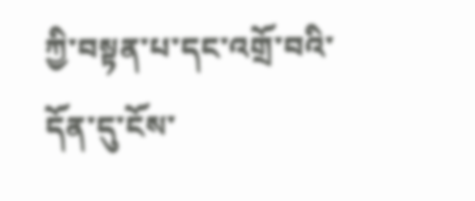ཀྱི་བསྟན་པ་དང་འགྲོ་བའི་དོན་དུ་ངོས་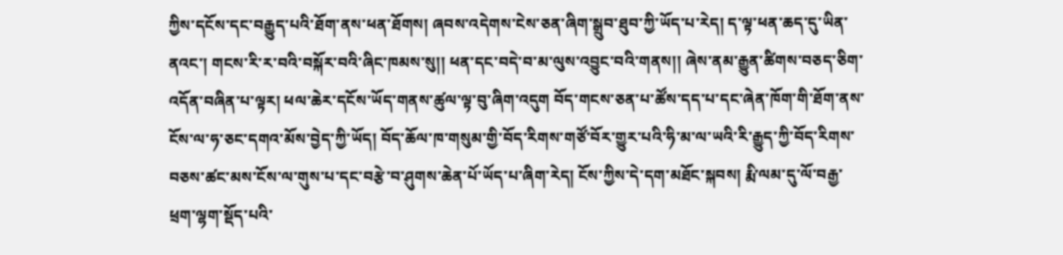ཀྱིས་དངོས་དང་བརྒྱུད་པའི་ཐོག་ནས་ཕན་ཐོགས། ཞབས་འདེགས་ངེས་ཅན་ཞིག་སྒྲུབ་ཐུབ་ཀྱི་ཡོད་པ་རེད། ད་ལྟ་ཕན་ཆད་དུ་ཡིན་ནའང་། གངས་རི་ར་བའི་བསྐོར་བའི་ཞིང་ཁམས་སུ།། ཕན་དང་བདེ་བ་མ་ལུས་འབྱུང་བའི་གནས།། ཞེས་ནམ་རྒྱུན་ཚིགས་བཅད་ཅིག་འདོན་བཞིན་པ་ལྟར། ཕལ་ཆེར་དངོས་ཡོད་གནས་ཚུལ་ལྟ་བུ་ཞིག་འདུག བོད་གངས་ཅན་པ་ཚོས་དད་པ་དང་ཞེན་ཁོག་གི་ཐོག་ནས་ངོས་ལ་ཧ་ཅང་དགའ་མོས་བྱེད་ཀྱི་ཡོད། བོད་ཆོལ་ཁ་གསུམ་གྱི་བོད་རིགས་གཙོ་བོར་གྱུར་པའི་ཧི་མ་ལ་ཡའི་རི་རྒྱུད་ཀྱི་བོད་རིགས་བཅས་ཚང་མས་ངོས་ལ་གུས་པ་དང་བརྩེ་བ་ཤུགས་ཆེན་པོ་ཡོད་པ་ཞིག་རེད། ངོས་ཀྱིས་དེ་དག་མཐོང་སྐབས། རྨི་ལམ་དུ་ལོ་བརྒྱ་ཕྲག་ལྷག་སྡོད་པའི་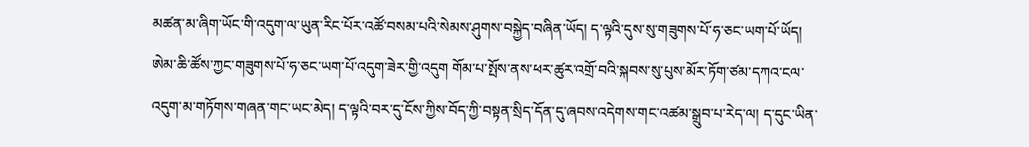མཚན་མ་ཞིག་ཡོང་གི་འདུག་ལ་ཡུན་རིང་པོར་འཚོ་བསམ་པའི་སེམས་ཤུགས་བསྐྱེད་བཞིན་ཡོད། ད་ལྟའི་དུས་སུ་གཟུགས་པོ་ཧ་ཅང་ཡག་པོ་ཡོད། ཨེམ་ཆི་ཚོས་ཀྱང་གཟུགས་པོ་ཧ་ཅང་ཡག་པོ་འདུག་ཟེར་གྱི་འདུག གོམ་པ་སྤོས་ནས་ཕར་ཚུར་འགྲོ་བའི་སྐབས་སུ་པུས་མོར་ཏོག་ཙམ་དཀའ་ངལ་འདུག་མ་གཏོགས་གཞན་གང་ཡང་མེད། ད་ལྟའི་བར་དུ་ངོས་ཀྱིས་བོད་ཀྱི་བསྟན་སྲིད་དོན་དུ་ཞབས་འདེགས་གང་འཚམ་སྒྲུབ་པ་རེད་ལ། ད་དུང་ཡིན་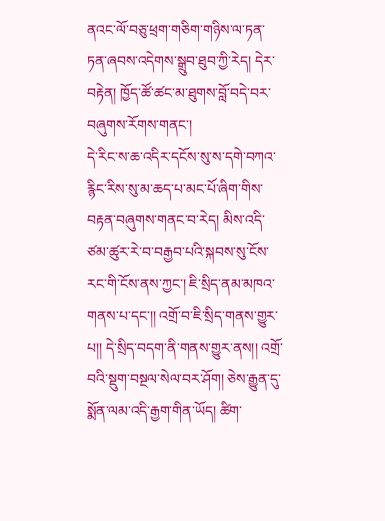ནའང་ལོ་བཅུ་ཕྲག་གཅིག་གཉིས་ལ་ཏན་ཏན་ཞབས་འདེགས་སྒྲུབ་ཐུབ་ཀྱི་རེད། དེར་བརྟེན། ཁྱོད་ཚོ་ཚང་མ་ཐུགས་བློ་བདེ་བར་བཞུགས་རོགས་གནང་།
དེ་རིང་ས་ཆ་འདིར་དངོས་སུ་ས་དགེ་བཀའ་རྙིང་རིས་སུ་མ་ཆད་པ་མང་པོ་ཞིག་གིས་བརྟན་བཞུགས་གནང་བ་རེད། མིས་འདི་ཙམ་ཚུར་རེ་བ་བརྒྱབ་པའི་སྐབས་སུ་ངོས་རང་གི་ངོས་ནས་ཀྱང་། ཇི་སྲིད་ནམ་མཁའ་གནས་པ་དང་།། འགྲོ་བ་ཇི་སྲིད་གནས་གྱུར་པ།། དེ་སྲིད་བདག་ནི་གནས་གྱུར་ནས།། འགྲོ་བའི་སྡུག་བསྔལ་སེལ་བར་ཤོག། ཅེས་རྒྱུན་དུ་སྨོན་ལམ་འདི་རྒྱག་གིན་ཡོད། ཚིག་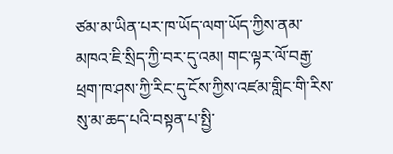ཙམ་མ་ཡིན་པར་ཁ་ཡོད་ལག་ཡོད་ཀྱིས་ནམ་མཁའ་ཇི་སྲིད་ཀྱི་བར་དུ་འམ། གང་ལྟར་ལོ་བརྒྱ་ཕྲག་ཁ་ཤས་ཀྱི་རིང་དུ་ངོས་ཀྱིས་འཛམ་གླིང་གི་རིས་སུ་མ་ཆད་པའི་བསྟན་པ་སྤྱི་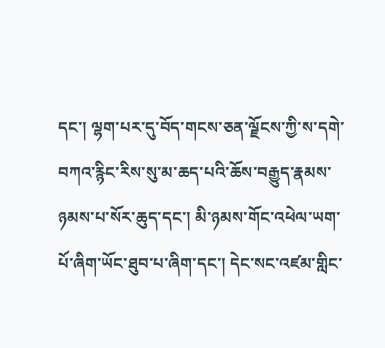དང་། ལྷག་པར་དུ་བོད་གངས་ཅན་ལྗོངས་ཀྱི་ས་དགེ་བཀའ་རྙིང་རིས་སུ་མ་ཆད་པའི་ཆོས་བརྒྱུད་རྣམས་ཉམས་པ་སོར་ཆུད་དང་། མི་ཉམས་གོང་འཕེལ་ཡག་པོ་ཞིག་ཡོང་ཐུབ་པ་ཞིག་དང་། དེང་སང་འཛམ་གླིང་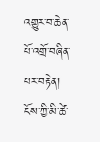འགྱུར་བ་ཆེན་པོ་འགྲོ་བཞིན་པར་བརྟེན། ངོས་ཀྱི་མི་ཚེ་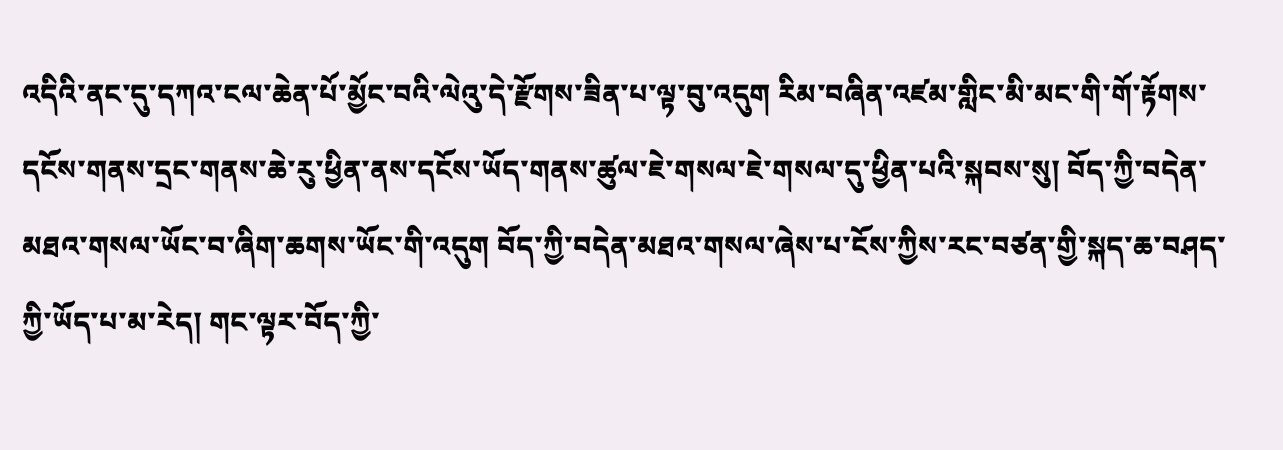འདིའི་ནང་དུ་དཀའ་ངལ་ཆེན་པོ་མྱོང་བའི་ལེའུ་དེ་རྫོགས་ཟིན་པ་ལྟ་བུ་འདུག རིམ་བཞིན་འཛམ་གླིང་མི་མང་གི་གོ་རྟོགས་དངོས་གནས་དྲང་གནས་ཆེ་རུ་ཕྱིན་ནས་དངོས་ཡོད་གནས་ཚུལ་ཇེ་གསལ་ཇེ་གསལ་དུ་ཕྱིན་པའི་སྐབས་སུ། བོད་ཀྱི་བདེན་མཐའ་གསལ་ཡོང་བ་ཞིག་ཆགས་ཡོང་གི་འདུག བོད་ཀྱི་བདེན་མཐའ་གསལ་ཞེས་པ་ངོས་ཀྱིས་རང་བཙན་གྱི་སྐད་ཆ་བཤད་ཀྱི་ཡོད་པ་མ་རེད། གང་ལྟར་བོད་ཀྱི་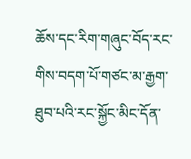ཆོས་དང་རིག་གཞུང་བོད་རང་གིས་བདག་པོ་གཙང་མ་རྒྱག་ཐུབ་པའི་རང་སྐྱོང་མིང་དོན་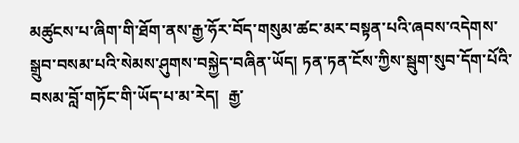མཚུངས་པ་ཞིག་གི་ཐོག་ནས་རྒྱ་ཧོར་བོད་གསུམ་ཚང་མར་བསྟན་པའི་ཞབས་འདེགས་སྒྲུབ་བསམ་པའི་སེམས་ཤུགས་བསྐྱེད་བཞིན་ཡོད། ཏན་ཏན་ངོས་ཀྱིས་སྦུག་སུབ་དོག་པོའི་བསམ་བློ་གཏོང་གི་ཡོད་པ་མ་རེད།  རྒྱ་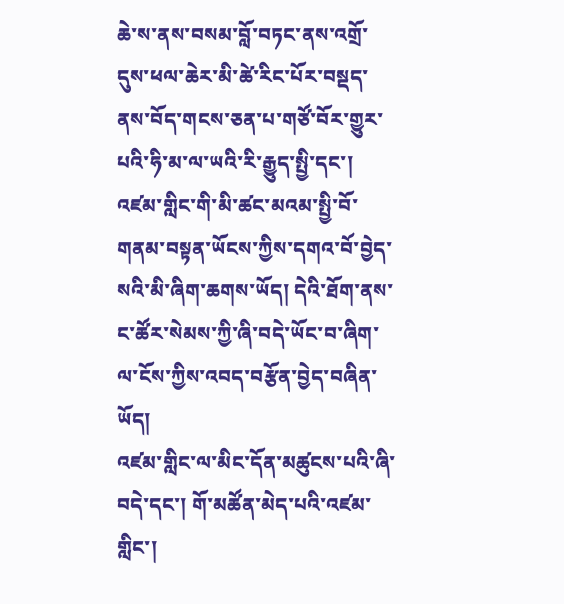ཆེ་ས་ནས་བསམ་བློ་བཏང་ནས་འགྲོ་དུས་ཕལ་ཆེར་མི་ཚེ་རིང་པོར་བསྡད་ནས་བོད་གངས་ཅན་པ་གཙོ་བོར་གྱུར་པའི་ཧི་མ་ལ་ཡའི་རི་རྒྱུད་སྤྱི་དང་། འཛམ་གླིང་གི་མི་ཚང་མའམ་སྤྱི་བོ་གནམ་བསྟན་ཡོངས་ཀྱིས་དགའ་བོ་བྱེད་སའི་མི་ཞིག་ཆགས་ཡོད། དེའི་ཐོག་ནས་ང་ཚོར་སེམས་ཀྱི་ཞི་བདེ་ཡོང་བ་ཞིག་ལ་ངོས་ཀྱིས་འབད་བརྩོན་བྱེད་བཞིན་ཡོད།
འཛམ་གླིང་ལ་མིང་དོན་མཚུངས་པའི་ཞི་བདེ་དང་། གོ་མཚོན་མེད་པའི་འཛམ་གླིང་།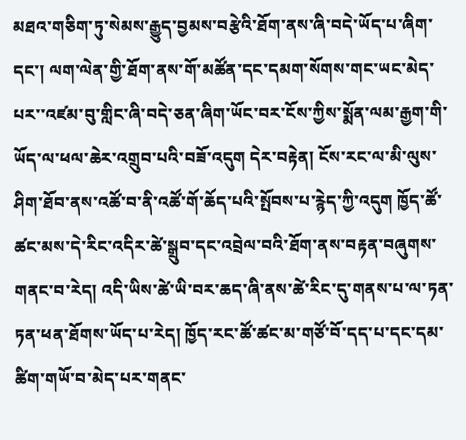མཐའ་གཅིག་ཏུ་སེམས་རྒྱུད་བྱམས་བརྩེའི་ཐོག་ནས་ཞི་བདེ་ཡོད་པ་ཞིག་དང་། ལག་ལེན་གྱི་ཐོག་ནས་གོ་མཚོན་དང་དམག་སོགས་གང་ཡང་མེད་པར་་འཛམ་བུ་གླིང་ཞི་བདེ་ཅན་ཞིག་ཡོང་བར་ངོས་ཀྱིས་སྨོན་ལམ་རྒྱག་གི་ཡོད་ལ་ཕལ་ཆེར་འགྲུབ་པའི་བཟོ་འདུག དེར་བརྟེན། ངོས་རང་ལ་མི་ལུས་ཤིག་ཐོབ་ནས་འཚོ་བ་ནི་འཚོ་གོ་ཆོད་པའི་སྤོབས་པ་རྙེད་ཀྱི་འདུག ཁྱོད་ཚོ་ཚང་མས་དེ་རིང་འདིར་ཚེ་སྒྲུབ་དང་འབྲེལ་བའི་ཐོག་ནས་བརྟན་བཞུགས་གནང་བ་རེད། འདི་ཡིས་ཚེ་ཡི་བར་ཆད་ཞི་ནས་ཚེ་རིང་དུ་གནས་པ་ལ་ཏན་ཏན་ཕན་ཐོགས་ཡོད་པ་རེད། ཁྱོད་རང་ཚོ་ཚང་མ་གཙོ་བོ་དད་པ་དང་དམ་ཚིག་གཡོ་བ་མེད་པར་གནང་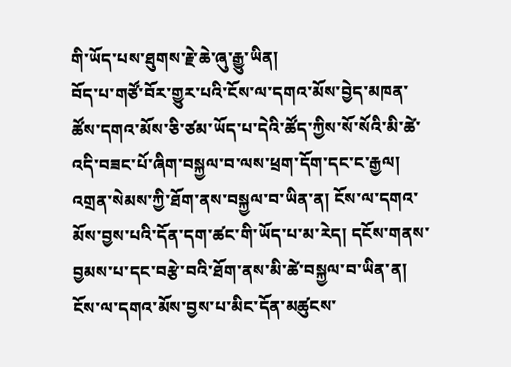གི་ཡོད་པས་ཐུགས་རྗེ་ཆེ་ཞུ་རྒྱུ་ཡིན།
བོད་པ་གཙོ་བོར་གྱུར་པའི་ངོས་ལ་དགའ་མོས་བྱེད་མཁན་ཚོས་དགའ་མོས་ཅི་ཙམ་ཡོད་པ་དེའི་ཚོད་ཀྱིས་སོ་སོའི་མི་ཚེ་འདི་བཟང་པོ་ཞིག་བསྐྱལ་བ་ལས་ཕྲག་དོག་དང་ང་རྒྱལ། འགྲན་སེམས་ཀྱི་ཐོག་ནས་བསྐྱལ་བ་ཡིན་ན། ངོས་ལ་དགའ་མོས་བྱས་པའི་དོན་དག་ཚང་གི་ཡོད་པ་མ་རེད། དངོས་གནས་བྱམས་པ་དང་བརྩེ་བའི་ཐོག་ནས་མི་ཚེ་བསྐྱལ་བ་ཡིན་ན། ངོས་ལ་དགའ་མོས་བྱས་པ་མིང་དོན་མཚུངས་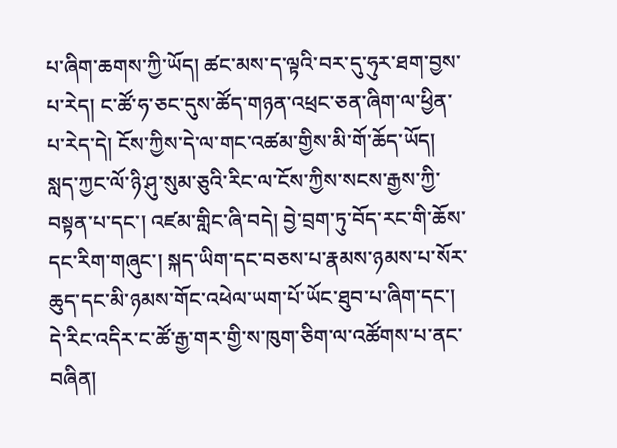པ་ཞིག་ཆགས་ཀྱི་ཡོད། ཚང་མས་ད་ལྟའི་བར་དུ་ཧུར་ཐག་བྱས་པ་རེད། ང་ཚོ་ཧ་ཅང་དུས་ཚོད་གཉན་འཕྲང་ཅན་ཞིག་ལ་ཕྱིན་པ་རེད་དེ། ངོས་ཀྱིས་དེ་ལ་གང་འཚམ་གྱིས་མི་གོ་ཆོད་ཡོད། སླད་ཀྱང་ལོ་ཉི་ཤུ་སུམ་ཅུའི་རིང་ལ་ངོས་ཀྱིས་སངས་རྒྱས་ཀྱི་བསྟན་པ་དང་། འཛམ་གླིང་ཞི་བདེ། བྱེ་བྲག་ཏུ་བོད་རང་གི་ཆོས་དང་རིག་གཞུང་། སྐད་ཡིག་དང་བཅས་པ་རྣམས་ཉམས་པ་སོར་ཆུད་དང་མི་ཉམས་གོང་འཕེལ་ཡག་པོ་ཡོང་ཐུབ་པ་ཞིག་དང་། དེ་རིང་འདིར་ང་ཚོ་རྒྱ་གར་གྱི་ས་ཁུག་ཅིག་ལ་འཚོགས་པ་ནང་བཞིན།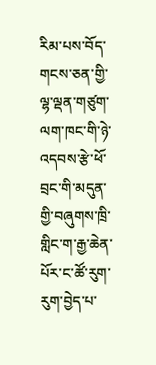རིམ་པས་བོད་གངས་ཅན་གྱི་ལྷ་ལྡན་གཙུག་ལག་ཁང་གི་ཉེ་འདབས་རྩེ་ཕོ་བྲང་གི་མདུན་གྱི་བཞུགས་ཁྲི་གླིང་ག་རྒྱ་ཆེན་པོར་ང་ཚོ་རུག་རུག་བྱེད་པ་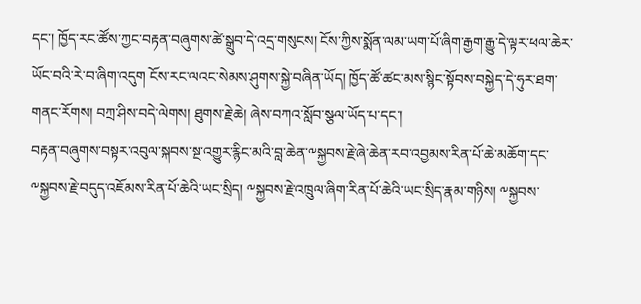དང་། ཁྱོད་རང་ཚོས་ཀྱང་བརྟན་བཞུགས་ཚེ་སྒྲུབ་དེ་འདྲ་གསུངས། ངོས་ཀྱིས་སྨོན་ལམ་ཡག་པོ་ཞིག་རྒྱག་རྒྱུ་དེ་ལྟར་ཕལ་ཆེར་ཡོང་བའི་རེ་བ་ཞིག་འདུག ངོས་རང་ལའང་སེམས་ཤུགས་སྐྱེ་བཞིན་ཡོད། ཁྱོད་ཚོ་ཚང་མས་སྙིང་སྟོབས་བསྐྱེད་དེ་ཧུར་ཐག་གནང་རོགས། བཀྲ་ཤིས་བདེ་ལེགས། ཐུགས་རྗེ་ཆེ། ཞེས་བཀའ་སློབ་སྩལ་ཡོད་པ་དང་།
བརྟན་བཞུགས་བསྟར་འབུལ་སྐབས་སྔ་འགྱུར་རྙིང་མའི་བླ་ཆེན་༸སྐྱབས་རྗེ་ཞེ་ཆེན་རབ་འབྱམས་རིན་པོ་ཆེ་མཆོག་དང་༸སྐྱབས་རྗེ་བདུད་འཇོམས་རིན་པོ་ཆེའི་ཡང་སྲིད། ༸སྐྱབས་རྗེ་འཁྲུལ་ཞིག་རིན་པོ་ཆེའི་ཡང་སྲིད་རྣམ་གཉིས། ༸སྐྱབས་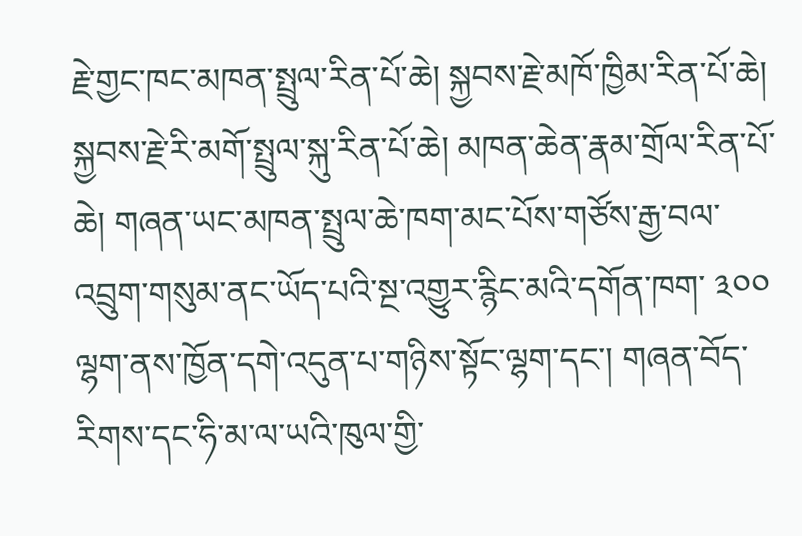རྗེ་གྱང་ཁང་མཁན་སྤྲུལ་རིན་པོ་ཆེ། སྐྱབས་རྗེ་མཁོ་ཁྱིམ་རིན་པོ་ཆེ། སྐྱབས་རྗེ་རི་མགོ་སྤྲུལ་སྐུ་རིན་པོ་ཆེ། མཁན་ཆེན་རྣམ་གྲོལ་རིན་པོ་ཆེ། གཞན་ཡང་མཁན་སྤྲུལ་ཆེ་ཁག་མང་པོས་གཙོས་རྒྱ་བལ་འབྲུག་གསུམ་ནང་ཡོད་པའི་སྔ་འགྱུར་རྙིང་མའི་དགོན་ཁག་ ༣༠༠ ལྷག་ནས་ཁྱོན་དགེ་འདུན་པ་གཉིས་སྟོང་ལྷག་དང་། གཞན་བོད་རིགས་དང་ཧི་མ་ལ་ཡའི་ཁུལ་གྱི་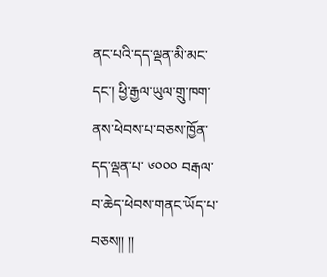ནང་པའི་དད་ལྡན་མི་མང་དང་། ཕྱི་རྒྱལ་ཡུལ་གྲུ་ཁག་ནས་ཕེབས་པ་བཅས་ཁྱོན་དད་ལྡན་པ་ ༦༠༠༠ བརྒལ་བ་ཆེད་ཕེབས་གནང་ཡོད་པ་བཅས།། །།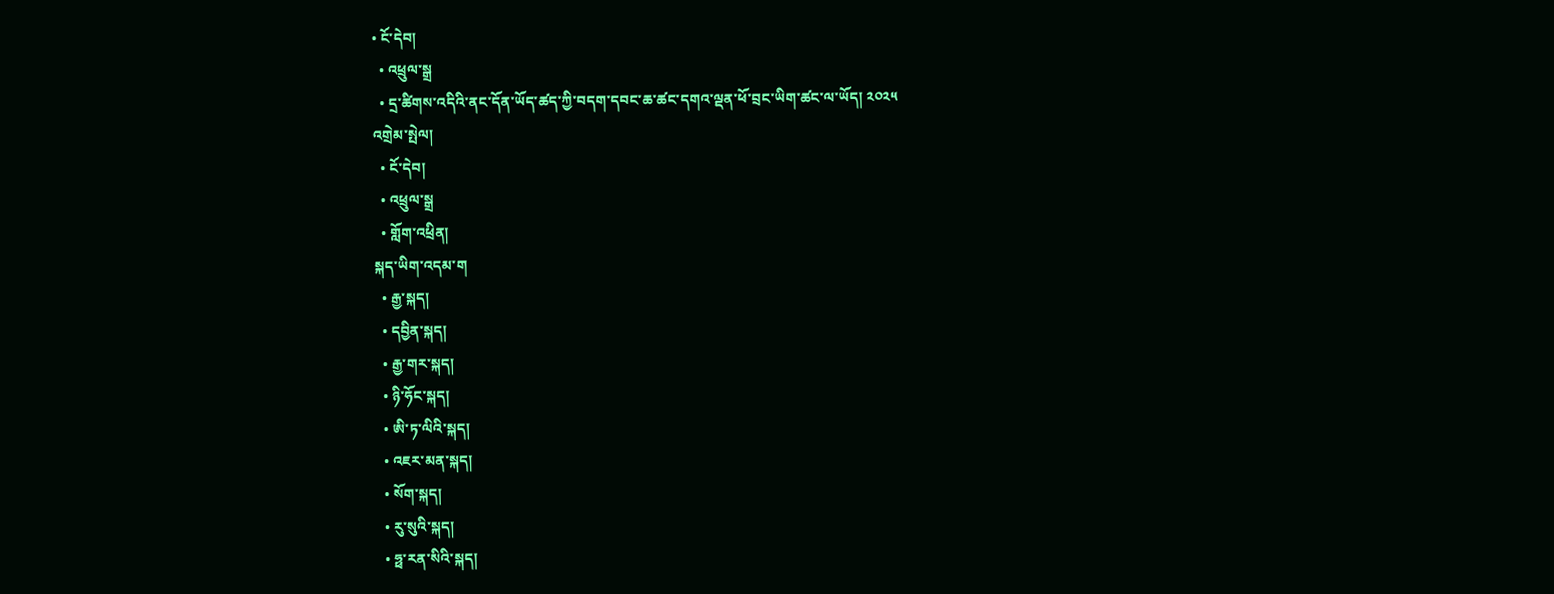• ངོ་དེབ།
  • འཕྲུལ་སྒྲ
  • དྲ་ཚིགས་འདིའི་ནང་དོན་ཡོད་ཚད་ཀྱི་བདག་དབང་ཆ་ཚང་དགའ་ལྡན་ཕོ་བྲང་ཡིག་ཚང་ལ་ཡོད། ༢༠༢༥
འགྲེམ་སྤེལ།
  • ངོ་དེབ།
  • འཕྲུལ་སྒྲ
  • གློག་འཕྲིན།
སྐད་ཡིག་འདམ་ག
  • རྒྱ་སྐད།
  • དབྱིན་སྐད།
  • རྒྱ་གར་སྐད།
  • ཉི་ཧོང་སྐད།
  • ཨི་ཏ་ལིའི་སྐད།
  • འཇར་མན་སྐད།
  • སོག་སྐད།
  • རུ་སུའི་སྐད།
  • ཧྥ་རན་སིའི་སྐད།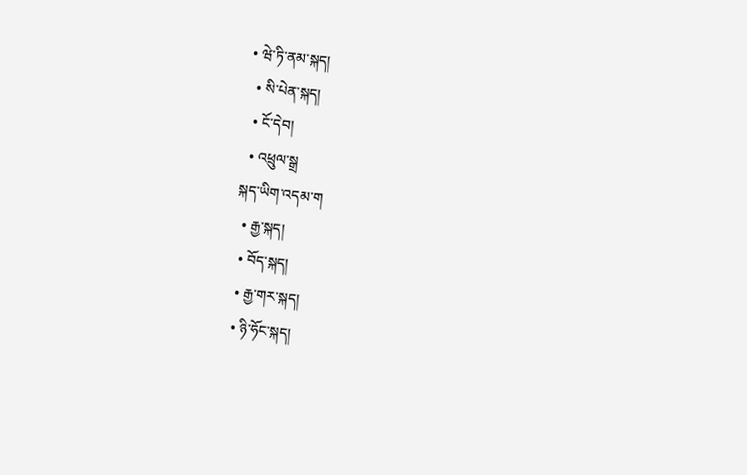• ཝེ་ཏི་ནམ་སྐད།
  • སི་པེན་སྐད།
  • ངོ་དེབ།
  • འཕྲུལ་སྒྲ
སྐད་ཡིག་འདམ་ག
  • རྒྱ་སྐད།
  • བོད་སྐད།
  • རྒྱ་གར་སྐད།
  • ཉི་ཧོང་སྐད།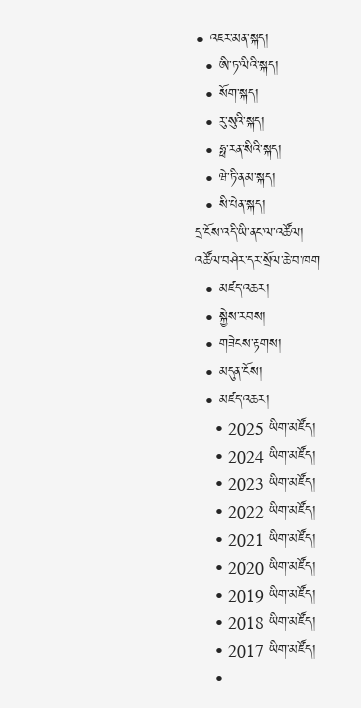• འཇར་མན་སྐད།
  • ཨི་ཏ་ལིའི་སྐད།
  • སོག་སྐད།
  • རུ་སུའི་སྐད།
  • ཧྥ་རན་སིའི་སྐད།
  • ཝེ་ཏི་ནམ་སྐད།
  • སི་པེན་སྐད།
དྲ་ངོས་འདི་ཡི་ནང་ལ་འཚོལ།
འཚོལ་བཤེར་དར་སྲོལ་ཆེ་བ་ཁག
  • མཛད་འཆར།
  • སྐྱེས་རབས།
  • གཟེངས་རྟགས།
  • མདུན་ངོས།
  • མཛད་འཆར།
    • 2025 ཡིག་མཛོད།
    • 2024 ཡིག་མཛོད།
    • 2023 ཡིག་མཛོད།
    • 2022 ཡིག་མཛོད།
    • 2021 ཡིག་མཛོད།
    • 2020 ཡིག་མཛོད།
    • 2019 ཡིག་མཛོད།
    • 2018 ཡིག་མཛོད།
    • 2017 ཡིག་མཛོད།
    •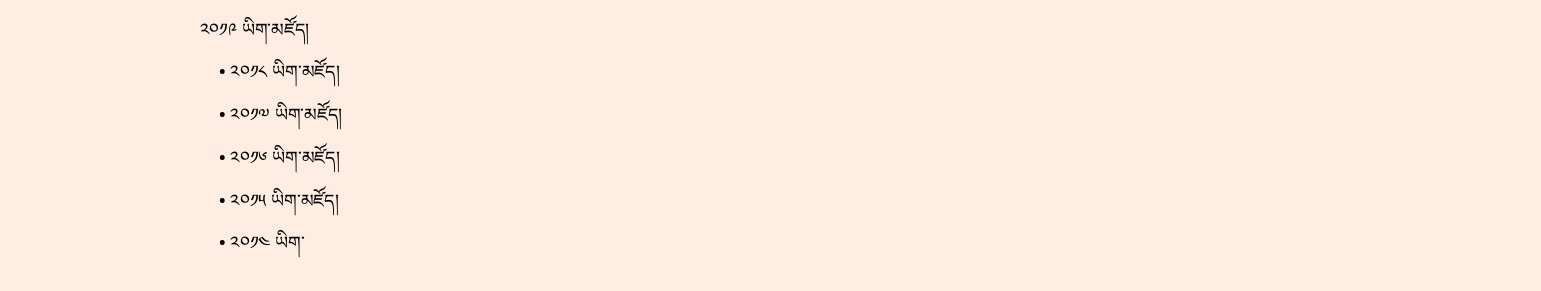༢༠༡༩ ཡིག་མཛོད།
    • ༢༠༡༨ ཡིག་མཛོད།
    • ༢༠༡༧ ཡིག་མཛོད།
    • ༢༠༡༦ ཡིག་མཛོད།
    • ༢༠༡༥ ཡིག་མཛོད།
    • ༢༠༡༤ ཡིག་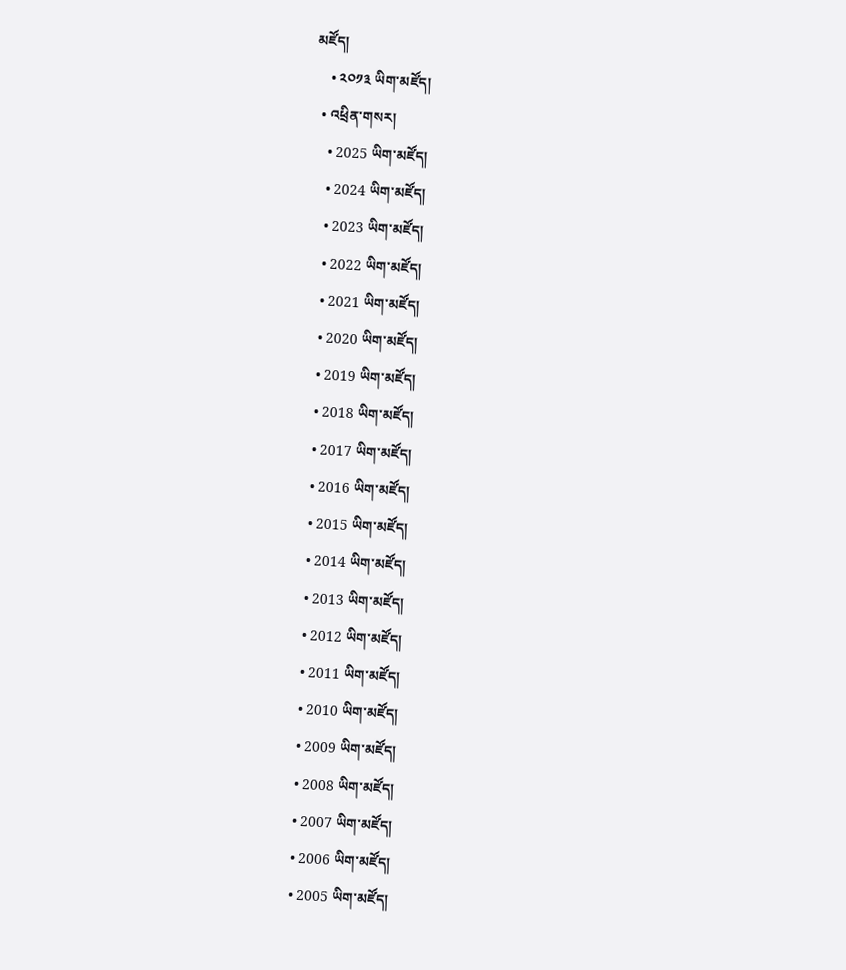མཛོད།
    • ༢༠༡༣ ཡིག་མཛོད།
  • འཕྲིན་གསར།
    • 2025 ཡིག་མཛོད།
    • 2024 ཡིག་མཛོད།
    • 2023 ཡིག་མཛོད།
    • 2022 ཡིག་མཛོད།
    • 2021 ཡིག་མཛོད།
    • 2020 ཡིག་མཛོད།
    • 2019 ཡིག་མཛོད།
    • 2018 ཡིག་མཛོད།
    • 2017 ཡིག་མཛོད།
    • 2016 ཡིག་མཛོད།
    • 2015 ཡིག་མཛོད།
    • 2014 ཡིག་མཛོད།
    • 2013 ཡིག་མཛོད།
    • 2012 ཡིག་མཛོད།
    • 2011 ཡིག་མཛོད།
    • 2010 ཡིག་མཛོད།
    • 2009 ཡིག་མཛོད།
    • 2008 ཡིག་མཛོད།
    • 2007 ཡིག་མཛོད།
    • 2006 ཡིག་མཛོད།
    • 2005 ཡིག་མཛོད།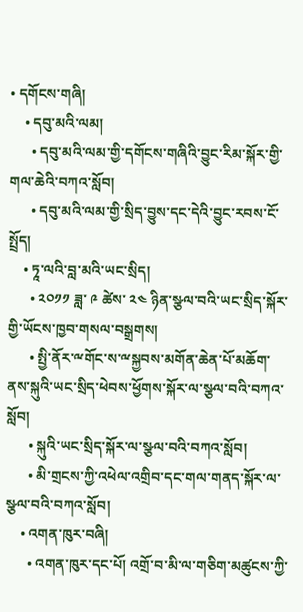• དགོངས་གཞི།
    • དབུ་མའི་ལམ།
      • དབུ་མའི་ལམ་གྱི་དགོངས་གཞིའི་བྱུང་རིམ་སྐོར་གྱི་གལ་ཆེའི་བཀའ་སློབ།
      • དབུ་མའི་ལམ་གྱི་སྲིད་བྱུས་དང་དེའི་བྱུང་རབས་ངོ་སྤྲོད།
    • ཏཱ་ལའི་བླ་མའི་ཡང་སྲིད།
      • ༢༠༡༡ ཟླ་ ༩ ཚེས་ ༢༤ ཉིན་སྩལ་བའི་ཡང་སྲིད་སྐོར་གྱི་ཡོངས་ཁྱབ་གསལ་བསྒྲགས།
      • སྤྱི་ནོར་ྋགོང་ས་ྋསྐྱབས་མགོན་ཆེན་པོ་མཆོག་ནས་སྐུའི་ཡང་སྲིད་ཕེབས་ཕྱོགས་སྐོར་ལ་སྩལ་བའི་བཀའ་སློབ།
      • སྐུའི་ཡང་སྲིད་སྐོར་ལ་སྩལ་བའི་བཀའ་སློབ།
      • མི་གྲངས་ཀྱི་འཕེལ་འགྲིབ་དང་གལ་གནད་སྐོར་ལ་སྩལ་བའི་བཀའ་སློབ།
    • འགན་ཁུར་བཞི།
      • འགན་ཁུར་དང་པོ། འགྲོ་བ་མི་ལ་གཅིག་མཚུངས་ཀྱི་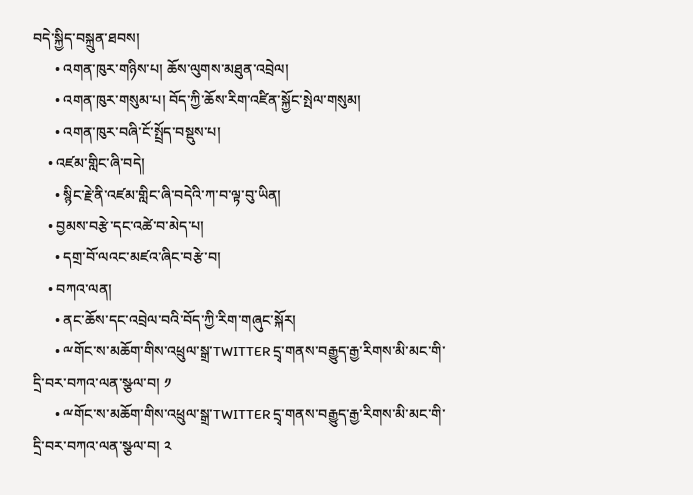བདེ་སྐྱིད་བསྐྲུན་ཐབས།
      • འགན་ཁུར་གཉིས་པ། ཆོས་ལུགས་མཐུན་འབྲེལ།
      • འགན་ཁུར་གསུམ་པ། བོད་ཀྱི་ཆོས་རིག་འཛིན་སྐྱོང་སྤེལ་གསུམ།
      • འགན་ཁུར་བཞི་ངོ་སྤྲོད་བསྡུས་པ།
    • འཛམ་གླིང་ཞི་བདེ།
      • སྙིང་རྗེ་ནི་འཛམ་གླིང་ཞི་བདེའི་ཀ་བ་ལྟ་བུ་ཡིན།
    • བྱམས་བརྩེ་དང་འཚེ་བ་མེད་པ།
      • དགྲ་བོ་ལའང་མཛའ་ཞིང་བརྩེ་བ།
    • བཀའ་ལན།
      • ནང་ཆོས་དང་འབྲེལ་བའི་བོད་ཀྱི་རིག་གཞུང་སྐོར།
      • ྋགོང་ས་མཆོག་གིས་འཕྲུལ་སྒྲ་TWITTER དྲྭ་གནས་བརྒྱུད་རྒྱ་རིགས་མི་མང་གི་དྲི་བར་བཀའ་ལན་སྩལ་བ། ༡
      • ྋགོང་ས་མཆོག་གིས་འཕྲུལ་སྒྲ་TWITTER དྲྭ་གནས་བརྒྱུད་རྒྱ་རིགས་མི་མང་གི་དྲི་བར་བཀའ་ལན་སྩལ་བ། ༢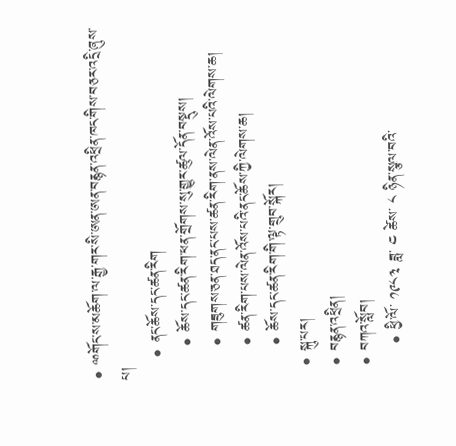• ྋགོང་ས་མཆོག་ལ་རྒྱ་གར་སི་ཨན་ཨན་བརྙན་འཕྲིན་ཁང་གིས་བཅར་འདྲི་ཞུས་པ།
    • ནང་ཆོས་དང་ཚན་རིག
      • ཆོས་དང་ཚན་རིག་ཕན་གྲོགས་སུ་གྱུར་ཚུལ་དོན་བསྡུས།
      • གཟུགས་ཅན་ཐད་ནང་པས་ཚན་རིག་ནས་ལེན་འོས་པའི་ལེགས་ཆ།
      • ཚན་རིག་པས་ལེན་འོས་པའི་ནང་ཆོས་ཀྱི་ལེགས་ཆ།
      • ཆོས་དང་ཚན་རིག་གི་ལྟ་གྲུབ་སྐོར།
  • སྐུ་པར།
  • བརྙན་འཕྲིན།
  • བཀའ་སློབ།
      • ཕྱི་ལོ་ ༡༩༨༣ ཟླ་ ༤ ཚེས་ ༨ ཉིན་སྩལ་བའི་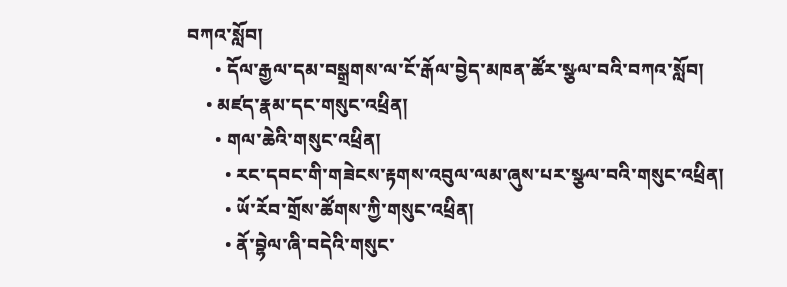བཀའ་སློབ།
      • དོལ་རྒྱལ་དམ་བསྒྲགས་ལ་ངོ་རྒོལ་བྱེད་མཁན་ཚོར་སྩལ་བའི་བཀའ་སློབ།
    • མཛད་རྣམ་དང་གསུང་འཕྲིན།
      • གལ་ཆེའི་གསུང་འཕྲིན།
        • རང་དབང་གི་གཟེངས་རྟགས་འབུལ་ལམ་ཞུས་པར་སྩལ་བའི་གསུང་འཕྲིན།
        • ཡོ་རོབ་གྲོས་ཚོགས་ཀྱི་གསུང་འཕྲིན།
        • ནོ་བྷེལ་ཞི་བདེའི་གསུང་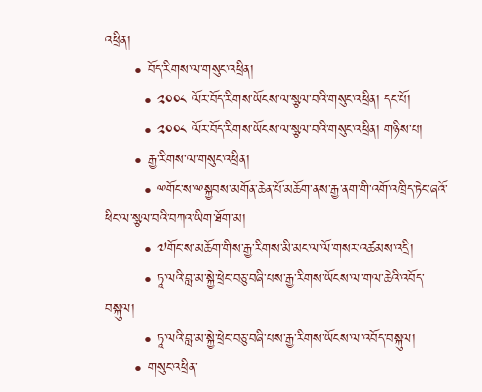འཕྲིན།
      • བོད་རིགས་ལ་གསུང་འཕྲིན།
        • ༢༠༠༨ ལོར་བོད་རིགས་ཡོངས་ལ་སྩལ་བའི་གསུང་འཕྲིན། དང་པོ།
        • ༢༠༠༨ ལོར་བོད་རིགས་ཡོངས་ལ་སྩལ་བའི་གསུང་འཕྲིན། གཉིས་པ།
      • རྒྱ་རིགས་ལ་གསུང་འཕྲིན།
        • ྋགོང་ས་ྋསྐྱབས་མགོན་ཆེན་པོ་མཆོག་ནས་རྒྱ་ནག་གི་འགོ་འཁྲིད་ཏེང་ཞའོ་ཕིང་ལ་སྩལ་བའི་བཀའ་ཡིག་ཐོག་མ།
        • ༧གོང་ས་མཆོག་གིས་རྒྱ་རིགས་མི་མང་ལ་ལོ་གསར་འཚམས་འདྲི།
        • ཏཱ་ལའི་བླ་མ་སྐྱེ་ཕྲེང་བཅུ་བཞི་པས་རྒྱ་རིགས་ཡོངས་ལ་གལ་ཆེའི་འབོད་བསྐུལ།
        • ཏཱ་ལའི་བླ་མ་སྐྱེ་ཕྲེང་བཅུ་བཞི་པས་རྒྱ་རིགས་ཡོངས་ལ་འབོད་བསྐུལ།
      • གསུང་འཕྲིན་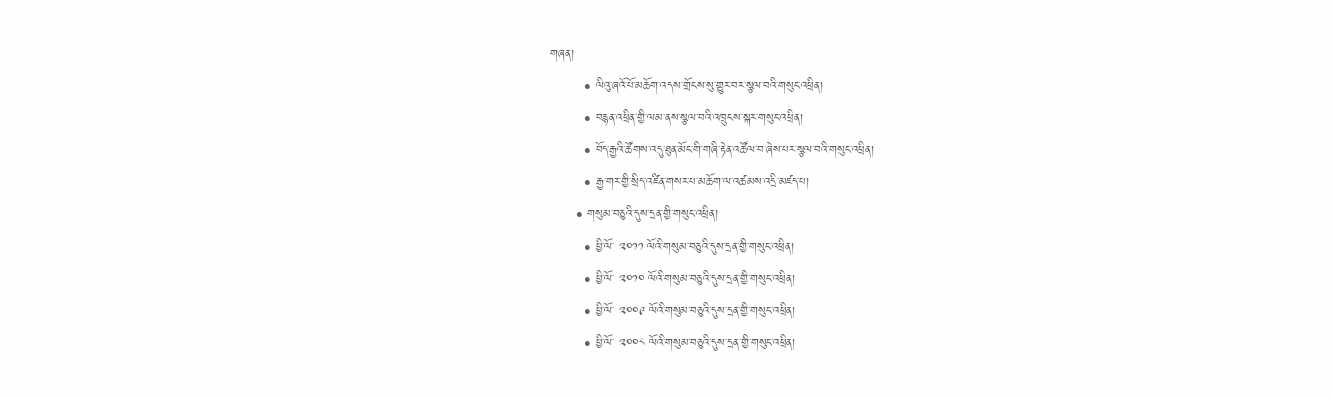གཞན།
        • ལིའུ་ཞའོ་པོ་མཆོག་འདས་གྲོངས་སུ་གྱུར་བར་སྩལ་བའི་གསུང་འཕྲིན།
        • བརྙན་འཕྲིན་གྱི་ལམ་ནས་སྩལ་བའི་འཁྲུངས་སྐར་གསུང་འཕྲིན།
        • བོད་རྒྱའི་ཚོགས་འདུ་ཐུན་མོང་གི་གཞི་རྟེན་འཚོལ་བ་ཞེས་པར་སྩལ་བའི་གསུང་འཕྲིན།
        • རྒྱ་གར་གྱི་སྲིད་འཛིན་གསར་པ་མཆོག་ལ་འཚམས་འདྲི་མཛད་པ།
      • གསུམ་བཅུའི་དུས་དྲན་གྱི་གསུང་འཕྲིན།
        • ཕྱི་ལོ་ ༢༠༡༡ ལོའི་གསུམ་བཅུའི་དུས་དྲན་གྱི་གསུང་འཕྲིན།
        • ཕྱི་ལོ་ ༢༠༡༠ ལོའི་གསུམ་བཅུའི་དུས་དྲན་གྱི་གསུང་འཕྲིན།
        • ཕྱི་ལོ་ ༢༠༠༩ ལོའི་གསུམ་བཅུའི་དུས་དྲན་གྱི་གསུང་འཕྲིན།
        • ཕྱི་ལོ་ ༢༠༠༨ ལོའི་གསུམ་བཅུའི་དུས་དྲན་གྱི་གསུང་འཕྲིན།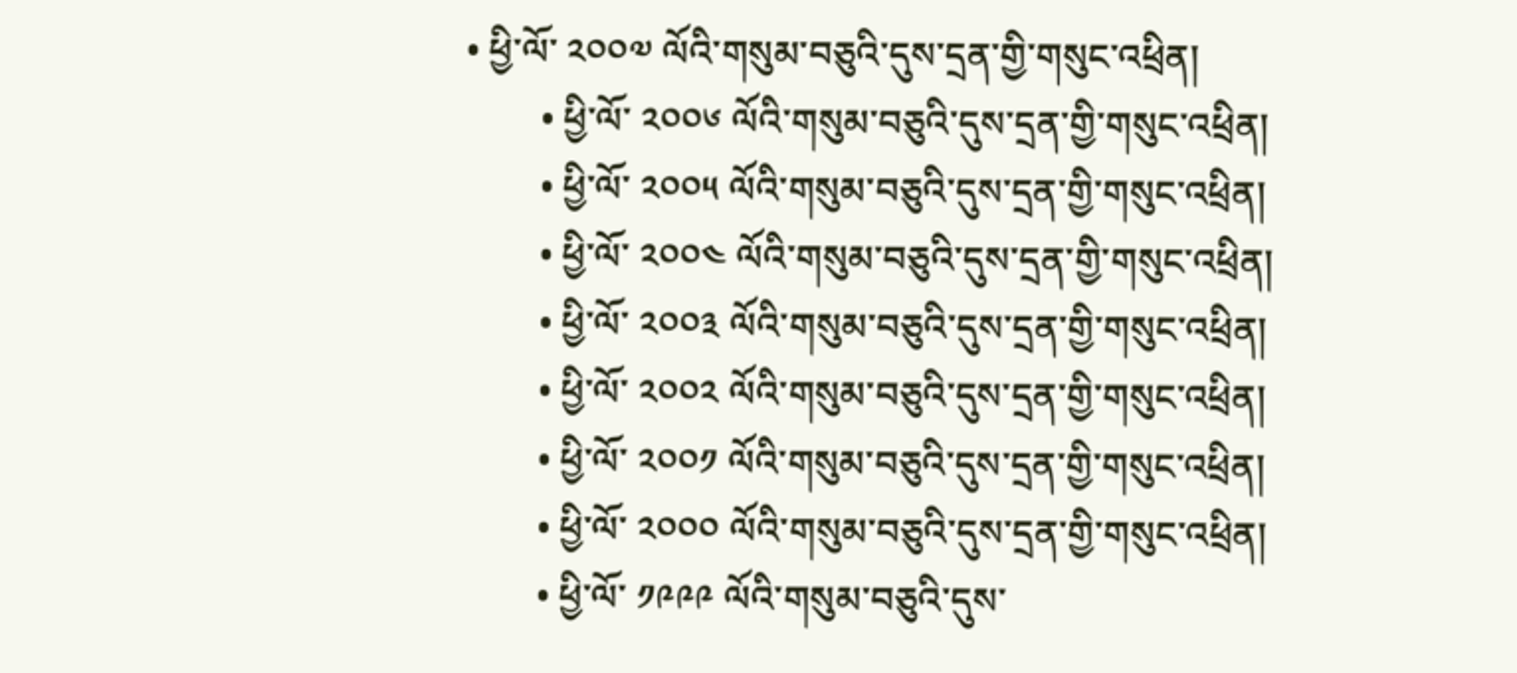• ཕྱི་ལོ་ ༢༠༠༧ ལོའི་གསུམ་བཅུའི་དུས་དྲན་གྱི་གསུང་འཕྲིན།
        • ཕྱི་ལོ་ ༢༠༠༦ ལོའི་གསུམ་བཅུའི་དུས་དྲན་གྱི་གསུང་འཕྲིན།
        • ཕྱི་ལོ་ ༢༠༠༥ ལོའི་གསུམ་བཅུའི་དུས་དྲན་གྱི་གསུང་འཕྲིན།
        • ཕྱི་ལོ་ ༢༠༠༤ ལོའི་གསུམ་བཅུའི་དུས་དྲན་གྱི་གསུང་འཕྲིན།
        • ཕྱི་ལོ་ ༢༠༠༣ ལོའི་གསུམ་བཅུའི་དུས་དྲན་གྱི་གསུང་འཕྲིན།
        • ཕྱི་ལོ་ ༢༠༠༢ ལོའི་གསུམ་བཅུའི་དུས་དྲན་གྱི་གསུང་འཕྲིན།
        • ཕྱི་ལོ་ ༢༠༠༡ ལོའི་གསུམ་བཅུའི་དུས་དྲན་གྱི་གསུང་འཕྲིན།
        • ཕྱི་ལོ་ ༢༠༠༠ ལོའི་གསུམ་བཅུའི་དུས་དྲན་གྱི་གསུང་འཕྲིན།
        • ཕྱི་ལོ་ ༡༩༩༩ ལོའི་གསུམ་བཅུའི་དུས་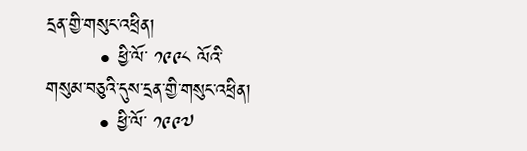དྲན་གྱི་གསུང་འཕྲིན།
        • ཕྱི་ལོ་ ༡༩༩༨ ལོའི་གསུམ་བཅུའི་དུས་དྲན་གྱི་གསུང་འཕྲིན།
        • ཕྱི་ལོ་ ༡༩༩༧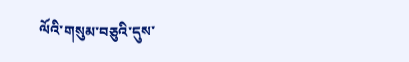ལོའི་གསུམ་བཅུའི་དུས་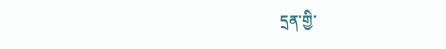དྲན་གྱི་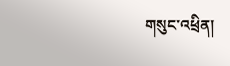གསུང་འཕྲིན།